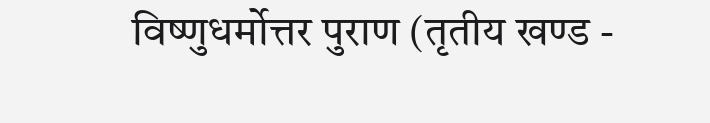विष्णुधर्मोत्तर पुराण (तृतीय खण्ड -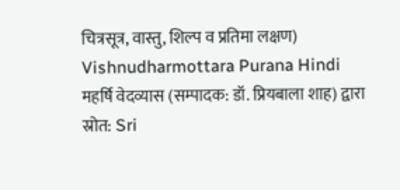चित्रसूत्र, वास्तु, शिल्प व प्रतिमा लक्षण)
Vishnudharmottara Purana Hindi
महर्षि वेदव्यास (सम्पादक: डॉ. प्रियबाला शाह) द्वारा
स्रोत: Sri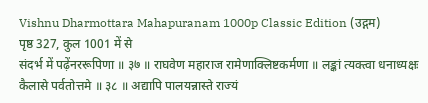Vishnu Dharmottara Mahapuranam 1000p Classic Edition (उद्गम)
पृष्ठ 327, कुल 1001 में से
संदर्भ में पढ़ेंनररूपिणा ॥ ३७ ॥ राघवेण महाराज रामेणाक्लिष्टकर्मणा ॥ लङ्कां त्यक्त्वा धनाध्यक्षः कैलासे पर्वतोत्तमे ॥ ३८ ॥ अद्यापि पालयन्नास्ते राज्यं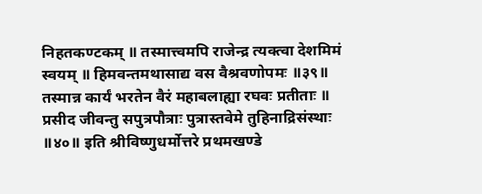निहतकण्टकम् ॥ तस्मात्त्वमपि राजेन्द्र त्यक्त्वा देशमिमं स्वयम् ॥ हिमवन्तमथासाद्य वस वैश्रवणोपमः ॥३९॥ तस्मान्न कार्यं भरतेन वैरं महाबलाह्या रघवः प्रतीताः ॥ प्रसीद जीवन्तु सपुत्रपौत्राः पुत्रास्तवेमे तुहिनाद्रिसंस्थाः ॥४०॥ इति श्रीविष्णुधर्मोत्तरे प्रथमखण्डे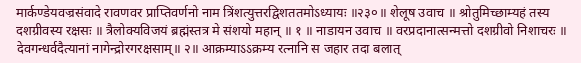मार्कण्डेयवज्रसंवादे रावणवर प्राप्तिवर्णनो नाम त्रिंशत्युत्तरद्विशततमोऽध्यायः ॥२३०॥ शेलूष उवाच ॥ श्रोतुमिच्छाम्यहं तस्य दशग्रीवस्य रक्षसः ॥ त्रैलोक्यविजयं ब्रह्मंस्तत्र मे संशयो महान् ॥ १ ॥ नाडायन उवाच ॥ वरप्रदानात्सन्मत्तो दशग्रीवो निशाचरः ॥ देवगन्धर्वदैत्यानां नागेन्द्रोरगरक्षसाम्॥ २॥ आक्रम्याऽऽक्रम्य रत्नानि स जहार तदा बलात्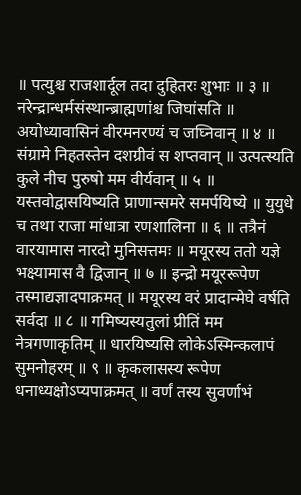॥ पत्युश्च राजशार्दूल तदा दुहितरः शुभाः ॥ ३ ॥ नरेन्द्रान्धर्मसंस्थान्ब्राह्मणांश्च जिघांसति ॥ अयोध्यावासिनं वीरमनरण्यं च जघ्निवान् ॥ ४ ॥ संग्रामे निहतस्तेन दशग्रीवं स शप्तवान् ॥ उत्पत्स्यति कुले नीच पुरुषो मम वीर्यवान् ॥ ५ ॥ यस्तवोद्वासयिष्यति प्राणान्समरे समर्पयिष्ये ॥ युयुधे च तथा राजा मांधात्रा रणशालिना ॥ ६ ॥ तत्रैनं वारयामास नारदो मुनिसत्तमः ॥ मयूरस्य ततो यज्ञे भक्ष्यामास वै द्विजान् ॥ ७ ॥ इन्द्रो मयूररूपेण तस्माद्यज्ञादपाक्रमत् ॥ मयूरस्य वरं प्रादान्मेघे वर्षति सर्वदा ॥ ८ ॥ गमिष्यस्यतुलां प्रीतिं मम नेत्रगणाकृतिम् ॥ धारयिष्यसि लोकेऽस्मिन्कलापं सुमनोहरम् ॥ ९ ॥ कृकलासस्य रूपेण धनाध्यक्षोऽप्यपाक्रमत् ॥ वर्णं तस्य सुवर्णाभं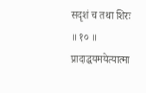सदृशं च तथा शिरः ॥ १० ॥ प्रादाद्धयमयेत्यात्मा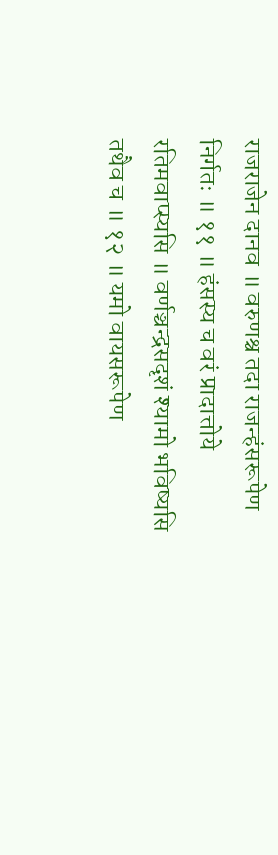राजराजेन दानव ॥ वरुणश्च तदा राजन्हंसरूपेण निर्गतः ॥ ११ ॥ हंसस्य च वरं प्रादात्तोये रतिमवाप्स्यसि ॥ वर्णञ्चन्द्रसदृशं श्यामो भविष्यसि तथैव च ॥ १२ ॥ यमो वायसरूपेण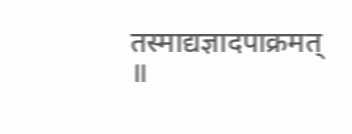तस्माद्यज्ञादपाक्रमत् ॥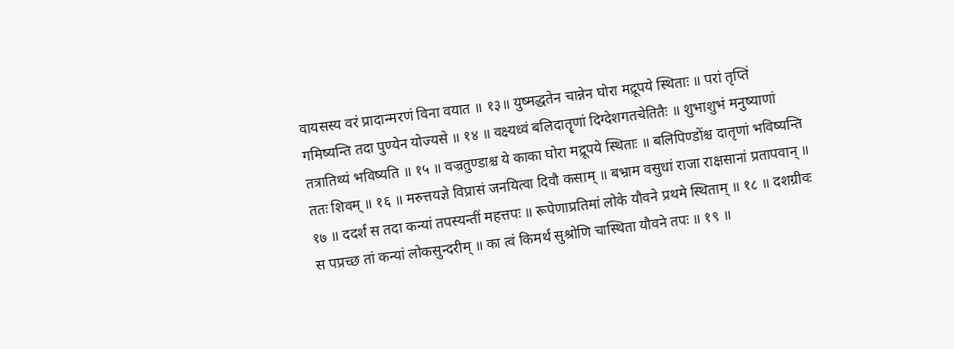वायसस्य वरं प्रादान्मरणं विना वयात ॥ १३॥ युष्मद्धतेन चान्नेन घोरा मद्रूपये स्थिताः ॥ परां तृप्तिं गमिष्यन्ति तदा पुण्येन योज्यसे ॥ १४ ॥ वक्ष्यध्वं बलिदातॄणां दिग्देशगतचेतितैः ॥ शुभाशुभं मनुष्याणां तत्रातिथ्यं भविष्यति ॥ १५ ॥ वज्रतुण्डाश्च ये काका घोरा मद्रूपये स्थिताः ॥ बलिपिण्डोंश्च दातृणां भविष्यन्ति ततः शिवम् ॥ १६ ॥ मरुत्तयज्ञे विप्रासं जनयित्वा दिवौ कसाम् ॥ बभ्राम वसुधां राजा राक्षसानां प्रतापवान् ॥ १७ ॥ ददर्श स तदा कन्यां तपस्यन्तीं महत्तपः ॥ रूपेणाप्रतिमां लोके यौवने प्रथमे स्थिताम् ॥ १८ ॥ दशग्रीवः स पप्रच्छ तां कन्यां लोकसुन्दरीम् ॥ का त्वं किमर्थं सुश्रोणि चास्थिता यौवने तपः ॥ १९ ॥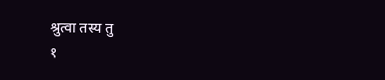श्रुत्वा तस्य तु
१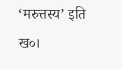‘मरुत्तस्य’ इति ख०।